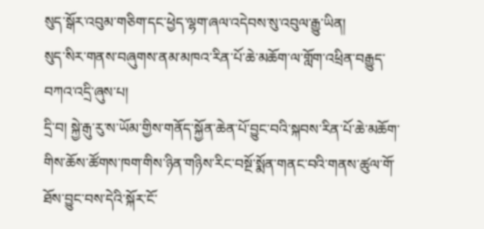སུད་སྒོར་འབུམ་གཅིག་དང་ཕྱེད་ལྷག་ཞལ་འདེབས་སུ་འབུལ་རྒྱུ་ཡིན།
སུད་སིར་གནས་བཞུགས་ནམ་མཁའ་རིན་པོ་ཆེ་མཆོག་ལ་གློག་འཕྲིན་བརྒྱུད་བཀའ་འདྲི་ཞུས་པ།
དྲི་བ། སྐྱེ་རྒུ་རུ་ས་ཡོམ་གྱིས་གནོད་སྐྱོན་ཆེན་པོ་བྱུང་བའི་སྐབས་རིན་པོ་ཆེ་མཆོག་གིས་ཆོས་ཚོགས་ཁག་གིས་ཉིན་གཉིས་རིང་བསྔོ་སྨོན་གནང་བའི་གནས་ཚུལ་གོ་ཐོས་བྱུང་བས་དེའི་སྐོར་ངོ་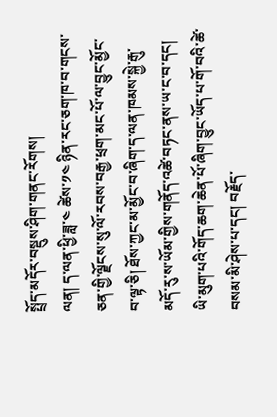སྤྲོད་མདོར་བསྡུས་ཤིག་གནང་རོགས།
ལན། ད་ལན་ཕྱི་ཟླ་༤ ཚེས་༡༤ ཉིན་རང་ཅག་ཁ་བ་གངས་ཅན་གྱི་ལྗོངས་སུ་ལོ་རབས་བརྒྱ་ཕྲག་མང་པོ་ལ་བྱུང་མྱོང་བ་ལྟ་ཅི། ཐོས་ཀྱང་མ་མྱོང་བ་ཞིག་ད་ལན་ཁམས་སྐྱེ་རྒུ་མདོ་རུ་ས་ཡོམ་གྱིས་གནོད་འཚེ་བཏང་ནས་ཡ་ང་བ་དང།
ཡི་མུག་པའི་གོད་ཆག་ཆེན་པོ་ཞིག་བྱུང་ཡོད་པ་གོ་བའི་ཚེ་བསམ་མི་ཤེས་པ་དང། བརྗོད་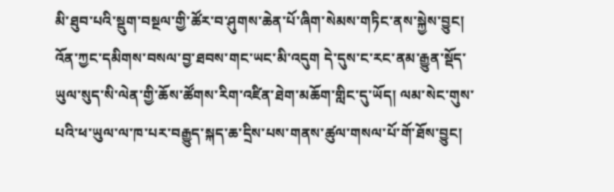མི་ཐུབ་པའི་སྡུག་བསྔལ་གྱི་ཚོར་བ་ཤུགས་ཆེན་པོ་ཞིག་སེམས་གཏིང་ནས་སྐྱེས་བྱུང། འོན་ཀྱང་དམིགས་བསལ་བྱ་ཐབས་གང་ཡང་མི་འདུག དེ་དུས་ང་རང་ནམ་རྒྱུན་སྡོད་ཡུལ་སུད་སི་ལེན་གྱི་ཆོས་ཚོགས་རིག་འཛིན་ཐེག་མཆོག་གླིང་དུ་ཡོད། ལམ་སེང་གུས་པའི་ཕ་ཡུལ་ལ་ཁ་པར་བརྒྱུད་སྐད་ཆ་དྲིས་པས་གནས་ཚུལ་གསལ་པོ་གོ་ཐོས་བྱུང།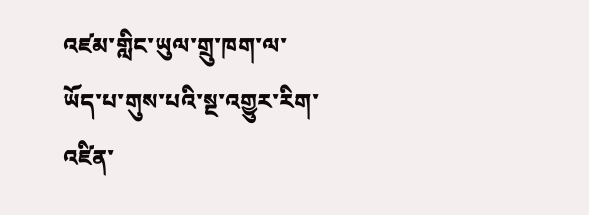འཛམ་གླིང་ཡུལ་གྲུ་ཁག་ལ་ཡོད་པ་གུས་པའི་སྔ་འགྱུར་རིག་འཛིན་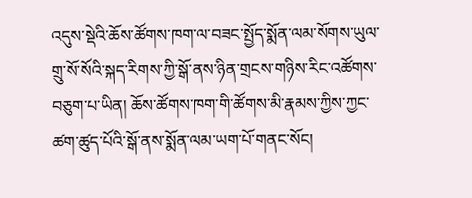འདུས་སྡེའི་ཆོས་ཚོགས་ཁག་ལ་བཟང་སྤྱོད་སྨོན་ལམ་སོགས་ཡུལ་གྲུ་སོ་སོའི་སྐད་རིགས་ཀྱི་སྒོ་ནས་ཉིན་གྲངས་གཉིས་རིང་འཚོགས་བཅུག་པ་ཡིན། ཆོས་ཚོགས་ཁག་གི་ཚོགས་མི་རྣམས་ཀྱིས་ཀྱང་ཚག་ཚུད་པོའི་སྒོ་ནས་སྨོན་ལམ་ཡག་པོ་གནང་སོང།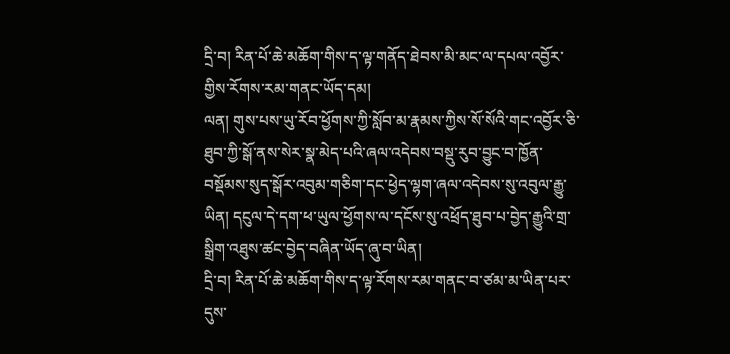དྲི་བ། རིན་པོ་ཆེ་མཆོག་གིས་ད་ལྟ་གནོད་ཐེབས་མི་མང་ལ་དཔལ་འབྱོར་གྱིས་རོགས་རམ་གནང་ཡོད་དམ།
ལན། གུས་པས་ཡུ་རོབ་ཕྱོགས་ཀྱི་སློབ་མ་རྣམས་ཀྱིས་སོ་སོའི་གང་འབྱོར་ཅི་ཐུབ་ཀྱི་སྒོ་ནས་སེར་སྣ་མེད་པའི་ཞལ་འདེབས་བསྡུ་རུབ་བྱུང་བ་ཁྱོན་བསྡོམས་སུད་སྒོར་འབུམ་གཅིག་དང་ཕྱེད་ལྷག་ཞལ་འདེབས་སུ་འབུལ་རྒྱུ་ཡིན། དངུལ་དེ་དག་ཕ་ཡུལ་ཕྱོགས་ལ་དངོས་སུ་འཕྲོད་ཐུབ་པ་བྱེད་རྒྱུའི་གྲ་སྒྲིག་འཐུས་ཚང་བྱེད་བཞིན་ཡོད་ཞུ་བ་ཡིན།
དྲི་བ། རིན་པོ་ཆེ་མཆོག་གིས་ད་ལྟ་རོགས་རམ་གནང་བ་ཙམ་མ་ཡིན་པར་དུས་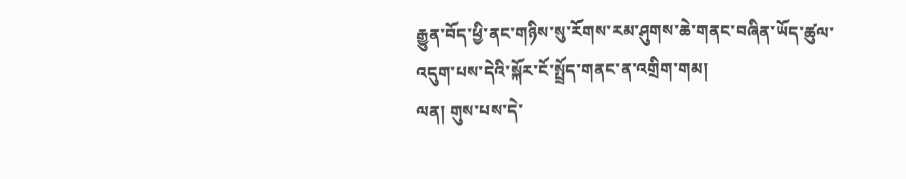རྒྱུན་བོད་ཕྱི་ནང་གཉིས་སུ་རོགས་རམ་ཤུགས་ཆེ་གནང་བཞིན་ཡོད་ཚུལ་འདུག་པས་དེའི་སྐོར་ངོ་སྤྲོད་གནང་ན་འགྲིག་གམ།
ལན། གུས་པས་དེ་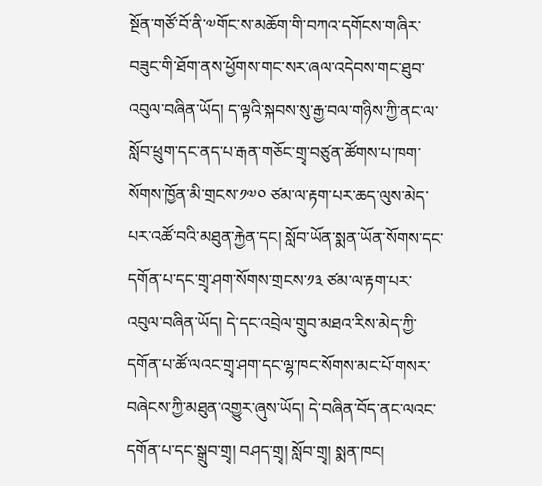སྔོན་གཙོ་བོ་ནི་༧གོང་ས་མཆོག་གི་བཀའ་དགོངས་གཞིར་བཟུང་གི་ཐོག་ནས་ཕྱོགས་གང་སར་ཞལ་འདེབས་གང་ཐུབ་འབུལ་བཞིན་ཡོད། ད་ལྟའི་སྐབས་སུ་རྒྱ་བལ་གཉིས་ཀྱི་ནང་ལ་སློབ་ཕྲུག་དང་ནད་པ་རྒན་གཅོང་གྲྭ་བཙུན་ཚོགས་པ་ཁག་སོགས་ཁྱོན་མི་གྲངས་༡༧༠ ཙམ་ལ་རྟག་པར་ཆད་ལུས་མེད་པར་འཚོ་བའི་མཐུན་རྐྱེན་དང། སློབ་ཡོན་སྨན་ཡོན་སོགས་དང་དགོན་པ་དང་གྲྭ་ཤག་སོགས་གྲངས་༡༣ ཙམ་ལ་རྟག་པར་འབུལ་བཞིན་ཡོད། དེ་དང་འབྲེལ་གྲུབ་མཐའ་རིས་མེད་ཀྱི་དགོན་པ་ཚོ་ལའང་གྲྭ་ཤག་དང་ལྷ་ཁང་སོགས་མང་པོ་གསར་བཞེངས་ཀྱི་མཐུན་འགྱུར་ཞུས་ཡོད། དེ་བཞིན་བོད་ནང་ལའང་དགོན་པ་དང་སྒྲུབ་གྲྭ། བཤད་གྲྭ། སློབ་གྲྭ། སྨན་ཁང།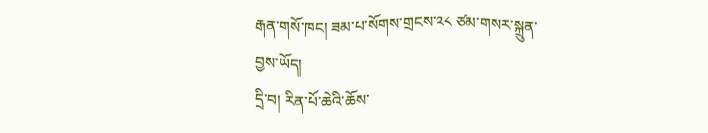རྒན་གསོ་ཁང། ཟམ་པ་སོགས་གྲངས་༢༨ ཙམ་གསར་སྐྲུན་བྱས་ཡོད།
དྲི་བ། རིན་པོ་ཆེའི་ཆོས་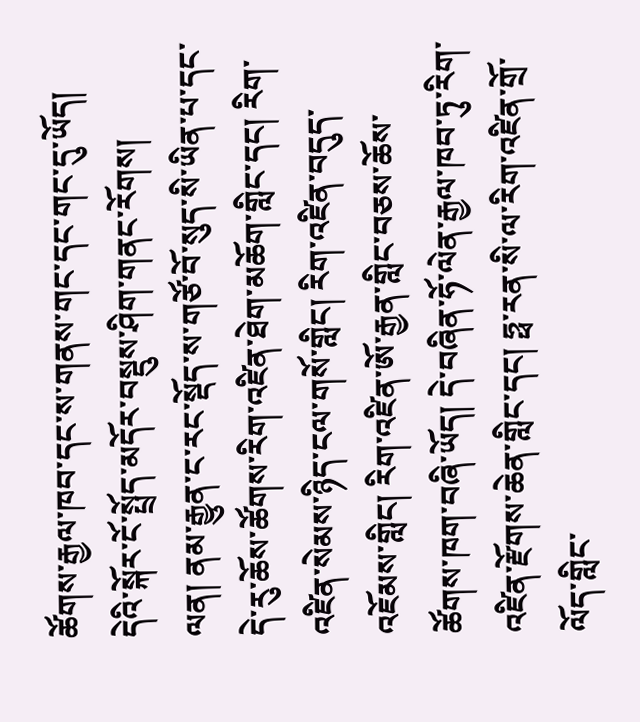ཚོགས་རྒྱལ་ཁབ་དང་ས་གནས་གང་དང་གང་དུ་ཡོད། དེའི་སྐོར་ངོ་སྤྲོད་མདོར་བསྡུས་ཤིག་གནང་རོགས།
ལན། ནམ་རྒྱུན་ང་རང་སྡོད་ས་གཙོ་བོ་སུད་སི་ཡིན་པ་དང་དེ་རུ་ཆོས་ཚོགས་རིག་འཛིན་ཐེག་མཆོག་གླིང་དང། རིག་འཛིན་སེམས་ཉིད་ངལ་གསོ་གླིང། རིག་འཛིན་བདུད་འཇོམས་གླིང། རིག་འཛིན་ཨོ་རྒྱན་གླིང་བཅས་ཆོས་ཚོགས་ཁག་བཞི་ཡོད། དེ་བཞིན་ཧོ་ལེན་རྒྱལ་ཁབ་ཏུ་རིག་འཛིན་རྫོགས་ཆེན་གླིང་དང། ཧྥ་རན་སི་ལ་རིག་འཛིན་གྲོ་ལོད་གླིང་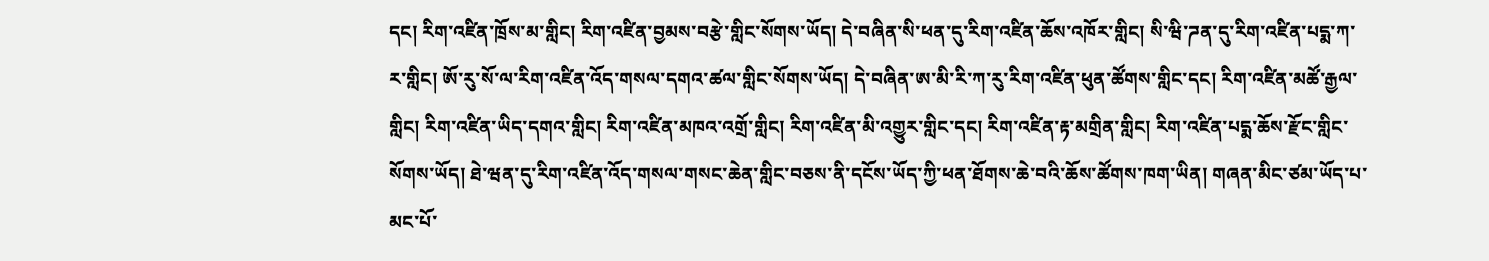དང། རིག་འཛིན་ཁྲོས་མ་གླིང། རིག་འཛིན་བྱམས་བརྩེ་གླིང་སོགས་ཡོད། དེ་བཞིན་སི་ཕན་དུ་རིག་འཛིན་ཆོས་འཁོར་གླིང། སི་ཝི་ཌན་དུ་རིག་འཛིན་པདྨ་ཀ་ར་གླིང། ཨོ་རུ་སོ་ལ་རིག་འཛིན་འོད་གསལ་དགའ་ཚལ་གླིང་སོགས་ཡོད། དེ་བཞིན་ཨ་མི་རི་ཀ་རུ་རིག་འཛིན་ཕུན་ཚོགས་གླིང་དང། རིག་འཛིན་མཚོ་རྒྱལ་གླིང། རིག་འཛིན་ཡིད་དགའ་གླིང། རིག་འཛིན་མཁའ་འགྲོ་གླིང། རིག་འཛིན་མི་འགྱུར་གླིང་དང། རིག་འཛིན་རྟ་མགྲིན་གླིང། རིག་འཛིན་པདྨ་ཆོས་རྫོང་གླིང་སོགས་ཡོད། ཐེ་ཝན་དུ་རིག་འཛིན་འོད་གསལ་གསང་ཆེན་གླིང་བཅས་ནི་དངོས་ཡོད་ཀྱི་ཕན་ཐོགས་ཆེ་བའི་ཆོས་ཚོགས་ཁག་ཡིན། གཞན་མིང་ཙམ་ཡོད་པ་མང་པོ་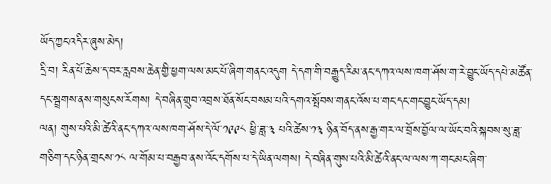ཡོད་ཀྱང་འདིར་ཞུས་མེད།
དྲི་བ། རིན་པོ་ཆེས་ད་བར་རླབས་ཆེན་གྱི་ཕྱག་ལས་མང་པོ་ཞིག་གནང་འདུག དེ་དག་གི་བརྒྱུད་རིམ་ནང་དཀའ་ལས་ཁག་ཤོས་ག་རེ་བྱུང་ཡོད་དཔེ་མཚོན་དང་སྦྲགས་ནས་གསུངས་རོགས། དེ་བཞིན་གྲུབ་འབྲས་ཐོན་སོང་བསམ་པའི་དགའ་སྤོབས་གནང་འོས་པ་གང་དང་གང་བྱུང་ཡོད་དམ།
ལན། གུས་པའི་མི་ཚེའི་ནང་དཀའ་ལས་ཁག་ཤོས་དེ་ལོ་༡༩༩༨ ཕྱི་ཟླ་༣ པའི་ཚེས་༡༣ ཉིན་བོད་ནས་རྒྱ་གར་ལ་བྲོས་བྱོལ་ལ་ཡོང་བའི་སྐབས་སུ་ཟླ་གཅིག་དང་ཉིན་གྲངས་༡༨ ལ་གོམ་པ་བརྒྱབ་ནས་འོང་དགོས་པ་དེ་ཡིན་ལགས། དེ་བཞིན་གུས་པའི་མི་ཚེའི་ནང་ལ་ལས་ཀ་གང་མང་ཞིག་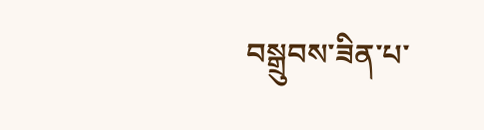བསྒྲུབས་ཟིན་པ་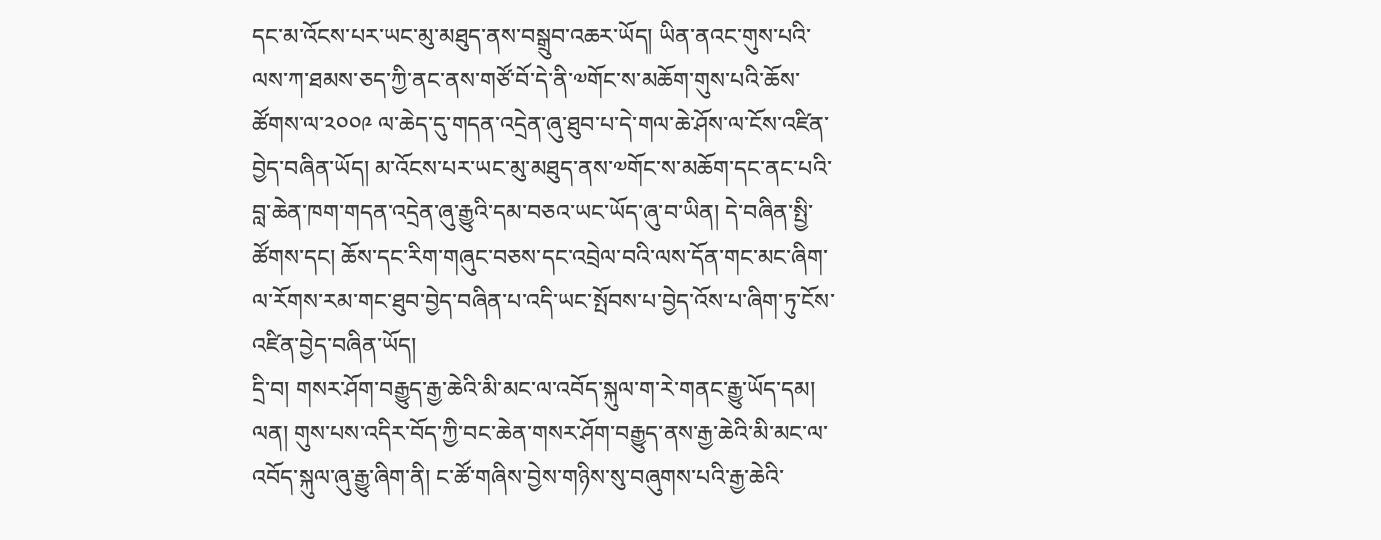དང་མ་འོངས་པར་ཡང་མུ་མཐུད་ནས་བསྒྲུབ་འཆར་ཡོད། ཡིན་ནའང་གུས་པའི་ལས་ཀ་ཐམས་ཅད་ཀྱི་ནང་ནས་གཙོ་བོ་དེ་ནི་༧གོང་ས་མཆོག་གུས་པའི་ཆོས་ཚོགས་ལ་༢༠༠༩ ལ་ཆེད་དུ་གདན་འདྲེན་ཞུ་ཐུབ་པ་དེ་གལ་ཆེ་ཤོས་ལ་ངོས་འཛིན་བྱེད་བཞིན་ཡོད། མ་འོངས་པར་ཡང་མུ་མཐུད་ནས་༧གོང་ས་མཆོག་དང་ནང་པའི་བླ་ཆེན་ཁག་གདན་འདྲེན་ཞུ་རྒྱུའི་དམ་བཅའ་ཡང་ཡོད་ཞུ་བ་ཡིན། དེ་བཞིན་སྤྱི་ཚོགས་དང། ཆོས་དང་རིག་གཞུང་བཅས་དང་འབྲེལ་བའི་ལས་དོན་གང་མང་ཞིག་ལ་རོགས་རམ་གང་ཐུབ་བྱེད་བཞིན་པ་འདི་ཡང་སྤོབས་པ་བྱེད་འོས་པ་ཞིག་ཏུ་ངོས་འཛིན་བྱེད་བཞིན་ཡོད།
དྲི་བ། གསར་ཤོག་བརྒྱུད་རྒྱ་ཆེའི་མི་མང་ལ་འབོད་སྐུལ་ག་རེ་གནང་རྒྱུ་ཡོད་དམ།
ལན། གུས་པས་འདིར་བོད་ཀྱི་བང་ཆེན་གསར་ཤོག་བརྒྱུད་ནས་རྒྱ་ཆེའི་མི་མང་ལ་འབོད་སྐུལ་ཞུ་རྒྱུ་ཞིག་ནི། ང་ཚོ་གཞིས་བྱེས་གཉིས་སུ་བཞུགས་པའི་རྒྱ་ཆེའི་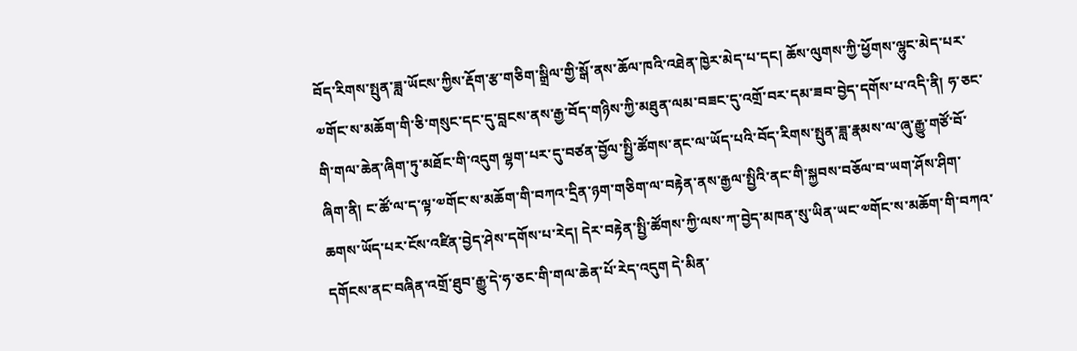བོད་རིགས་སྤུན་ཟླ་ཡོངས་ཀྱིས་རྡོག་རྩ་གཅིག་སྒྲིལ་གྱི་སྒོ་ནས་ཆོལ་ཁའི་འཐེན་ཁྱེར་མེད་པ་དང། ཆོས་ལུགས་ཀྱི་ཕྱོགས་ལྷུང་མེད་པར་༧གོང་ས་མཆོག་གི་ཅི་གསུང་དང་དུ་བླངས་ནས་རྒྱ་བོད་གཉིས་ཀྱི་མཐུན་ལམ་བཟང་དུ་འགྲོ་བར་དམ་ཟབ་བྱེད་དགོས་པ་འདི་ནི། ཧ་ཅང་གི་གལ་ཆེན་ཞིག་ཏུ་མཐོང་གི་འདུག ལྷག་པར་དུ་བཙན་བྱོལ་སྤྱི་ཚོགས་ནང་ལ་ཡོད་པའི་བོད་རིགས་སྤུན་ཟླ་རྣམས་ལ་ཞུ་རྒྱུ་གཙོ་བོ་ཞིག་ནི། ང་ཚོ་ལ་ད་ལྟ་༧གོང་ས་མཆོག་གི་བཀའ་དྲིན་ཉག་གཅིག་ལ་བརྟེན་ནས་རྒྱལ་སྤྱིའི་ནང་གི་སྐྱབས་བཅོལ་བ་ཡག་ཤོས་ཤིག་ཆགས་ཡོད་པར་ངོས་འཛིན་བྱེད་ཤེས་དགོས་པ་རེད། དེར་བརྟེན་སྤྱི་ཚོགས་ཀྱི་ལས་ཀ་བྱེད་མཁན་སུ་ཡིན་ཡང་༧གོང་ས་མཆོག་གི་བཀའ་དགོངས་ནང་བཞིན་འགྲོ་ཐུབ་རྒྱུ་དེ་ཧ་ཅང་གི་གལ་ཆེན་པོ་རེད་འདུག དེ་མིན་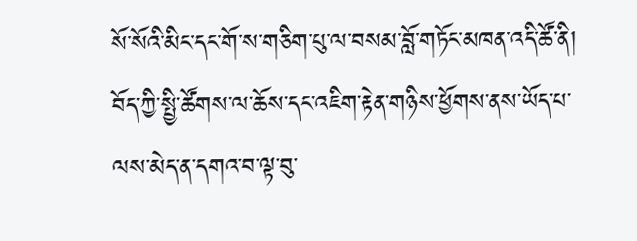སོ་སོའི་མིང་དང་གོ་ས་གཅིག་པུ་ལ་བསམ་བློ་གཏོང་མཁན་འདི་ཚོ་ནི། བོད་ཀྱི་སྤྱི་ཚོགས་ལ་ཆོས་དང་འཇིག་རྟེན་གཉིས་ཕྱོགས་ནས་ཡོད་པ་ལས་མེད་ན་དགའ་བ་ལྟ་བུ་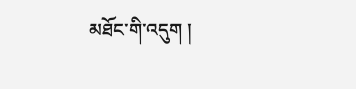མཐོང་གི་འདུག །